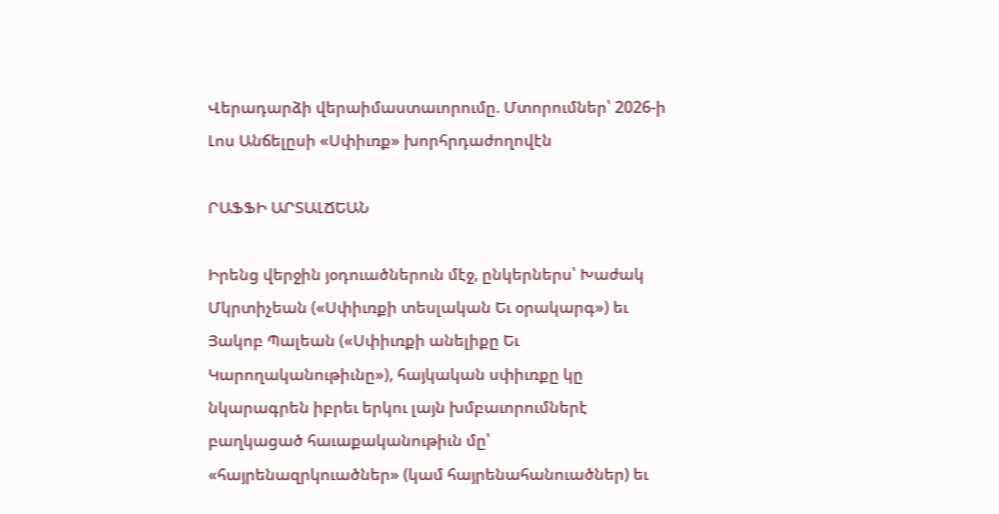Վերադարձի վերաիմաստաւորումը. Մտորումներ՝ 2026-ի Լոս Անճելըսի «Սփիւռք» խորհրդաժողովէն

ՐԱՖՖԻ ԱՐՏԱԼՃԵԱՆ

Իրենց վերջին յօդուածներուն մէջ, ընկերներս՝ Խաժակ Մկրտիչեան («Սփիւռքի տեսլական Եւ օրակարգ») եւ Յակոբ Պալեան («Սփիւռքի անելիքը Եւ Կարողականութիւնը»), հայկական սփիւռքը կը նկարագրեն իբրեւ երկու լայն խմբաւորումներէ բաղկացած հաւաքականութիւն մը՝ «հայրենազրկուածներ» (կամ հայրենահանուածներ) եւ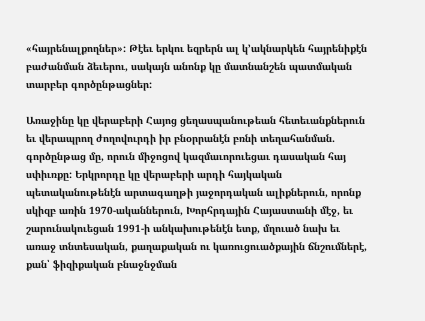«հայրենալքողներ»: Թէեւ երկու եզրերն ալ կ’ակնարկեն հայրենիքէն բաժանման ձեւերու, սակայն անոնք կը մատնանշեն պատմական տարբեր գործընթացներ:

Առաջինը կը վերաբերի Հայոց ցեղասպանութեան հետեւանքներուն եւ վերապրող ժողովուրդի իր բնօրրանէն բռնի տեղահանման. գործընթաց մը, որուն միջոցով կազմաւորուեցաւ դասական հայ սփիւռքը: Երկրորդը կը վերաբերի արդի հայկական պետականութենէն արտագաղթի յաջորդական ալիքներուն, որոնք սկիզբ առին 1970-ականներուն, Խորհրդային Հայաստանի մէջ, եւ շարունակուեցան 1991-ի անկախութենէն ետք, մղուած նախ եւ առաջ տնտեսական, քաղաքական ու կառուցուածքային ճնշումներէ, քան՝ ֆիզիքական բնաջնջման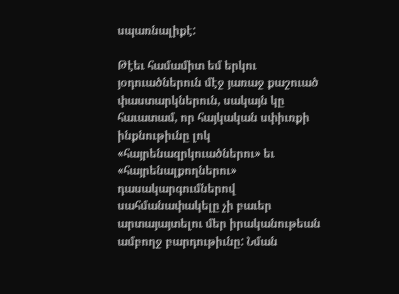սպառնալիքէ:

Թէեւ համամիտ եմ երկու յօդուածներուն մէջ յառաջ քաշուած փաստարկներուն, սակայն կը հաւատամ, որ հայկական սփիւռքի ինքնութիւնը լոկ «հայրենազրկուածներու» եւ «հայրենալքողներու» դասակարգումներով սահմանափակելը չի բաւեր արտայայտելու մեր իրականութեան ամբողջ բարդութիւնը: Նման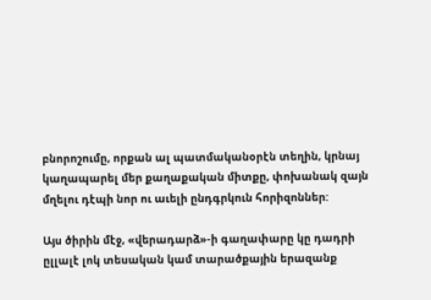բնորոշումը, որքան ալ պատմականօրէն տեղին, կրնայ կաղապարել մեր քաղաքական միտքը, փոխանակ զայն մղելու դէպի նոր ու աւելի ընդգրկուն հորիզոններ:

Այս ծիրին մէջ, «վերադարձ»-ի գաղափարը կը դադրի ըլլալէ լոկ տեսական կամ տարածքային երազանք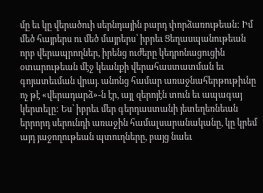մը եւ կը վերածուի սերնդային բարդ փորձառութեան: Իմ մեծ հայրերս ու մեծ մայրերս՝ իբրեւ Ցեղասպանութեան որբ վերապրողներ, իրենց ուժերը կեդրոնացուցին օտարութեան մէջ կեանքի վերահաստատման եւ գոյատեւման վրայ. անոնց համար առաջնահերթութիւնը ոչ թէ «վերադարձ»-ն էր, այլ զերոյէն տուն եւ ապագայ կերտելը: Ես՝ իբրեւ մեր գերդաստանի յետեղեռնեան երրորդ սերունդի առաջին համալսարանականը, կը կրեմ այդ յաջողութեան պտուղները, բայց նաեւ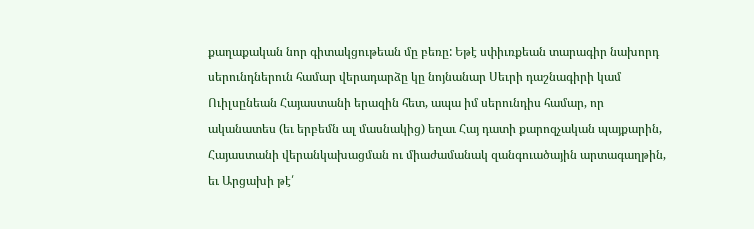քաղաքական նոր գիտակցութեան մը բեռը: Եթէ սփիւռքեան տարագիր նախորդ սերունդներուն համար վերադարձը կը նոյնանար Սեւրի դաշնագիրի կամ Ուիլսընեան Հայաստանի երազին հետ, ապա իմ սերունդիս համար, որ ականատես (եւ երբեմն ալ մասնակից) եղաւ Հայ դատի քարոզչական պայքարին, Հայաստանի վերանկախացման ու միաժամանակ զանգուածային արտագաղթին, եւ Արցախի թէ՛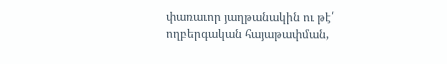փառաւոր յաղթանակին ու թէ՛ ողբերգական հայաթափման,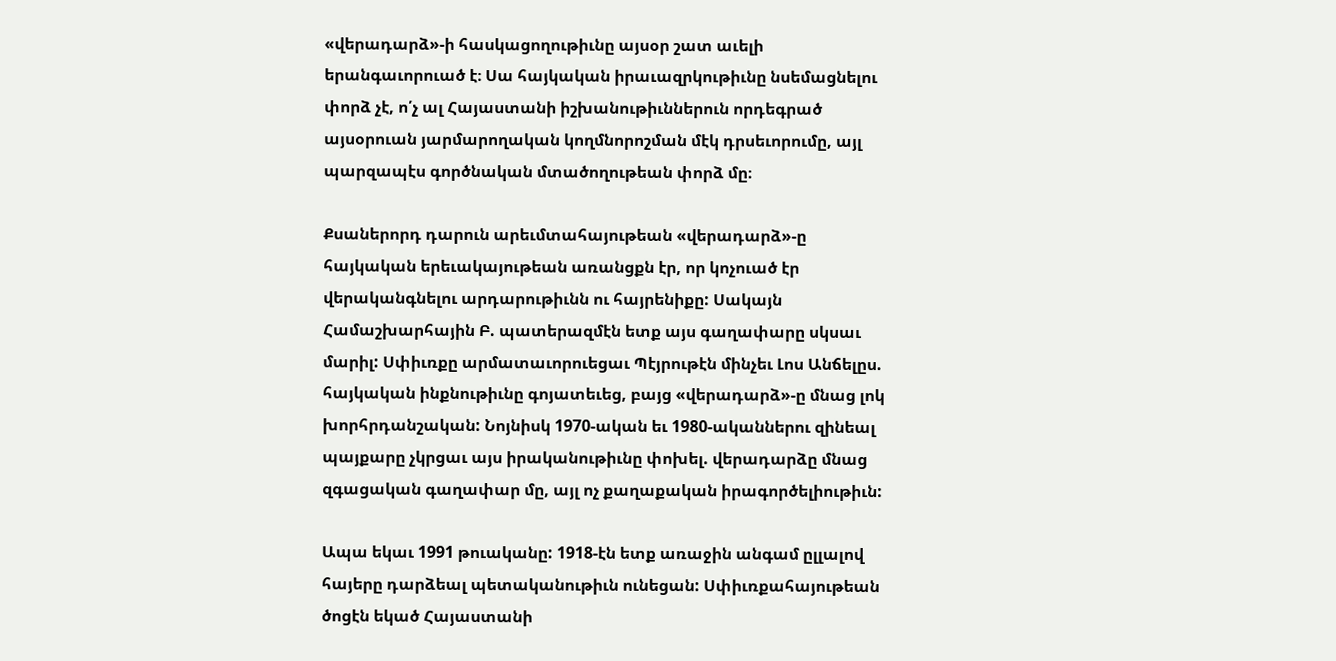«վերադարձ»-ի հասկացողութիւնը այսօր շատ աւելի երանգաւորուած է։ Սա հայկական իրաւազրկութիւնը նսեմացնելու փորձ չէ, ո՛չ ալ Հայաստանի իշխանութիւններուն որդեգրած այսօրուան յարմարողական կողմնորոշման մէկ դրսեւորումը, այլ պարզապէս գործնական մտածողութեան փորձ մը։

Քսաներորդ դարուն արեւմտահայութեան «վերադարձ»-ը հայկական երեւակայութեան առանցքն էր, որ կոչուած էր վերականգնելու արդարութիւնն ու հայրենիքը: Սակայն Համաշխարհային Բ. պատերազմէն ետք այս գաղափարը սկսաւ մարիլ: Սփիւռքը արմատաւորուեցաւ Պէյրութէն մինչեւ Լոս Անճելըս. հայկական ինքնութիւնը գոյատեւեց, բայց «վերադարձ»-ը մնաց լոկ խորհրդանշական: Նոյնիսկ 1970-ական եւ 1980-ականներու զինեալ պայքարը չկրցաւ այս իրականութիւնը փոխել. վերադարձը մնաց զգացական գաղափար մը, այլ ոչ քաղաքական իրագործելիութիւն:

Ապա եկաւ 1991 թուականը: 1918-էն ետք առաջին անգամ ըլլալով հայերը դարձեալ պետականութիւն ունեցան: Սփիւռքահայութեան ծոցէն եկած Հայաստանի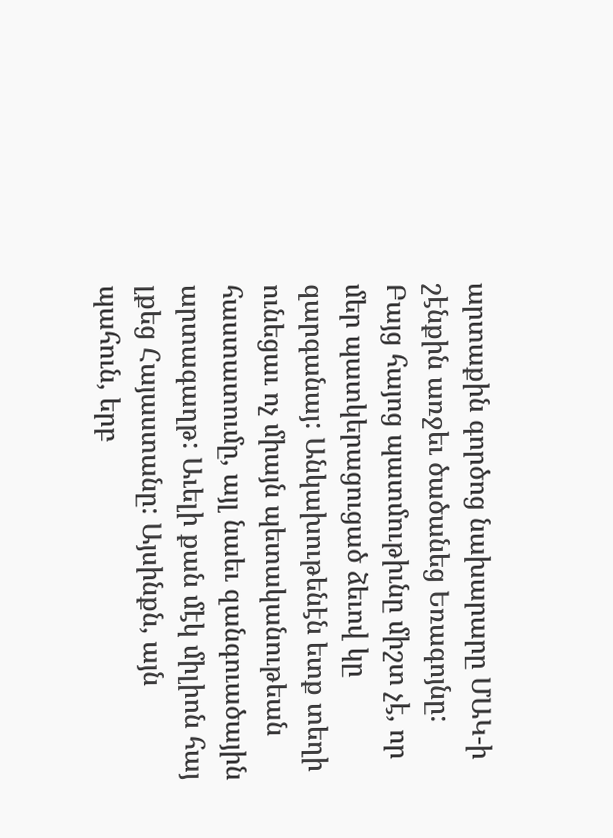արտաքին գործոց նախարարը ՄԱԿ-ի շէնքին առջեւ ծածանեց Եռագոյնը: Բայց հայոց պատմութիւնը միշտ չէ, որ մեր պատկերացուցած ձեւով կը զարգանայ: Անկախութենէն ետք տեղի ունեցաւ ոչ միայն պետականութեան հաստատումը, այլ նաեւ զանգուածային արտագաղթ: Աւելի քան մէկ միլիոն հայ լքեց Հայաստանը: Այսինքն, այն պահուն, երբ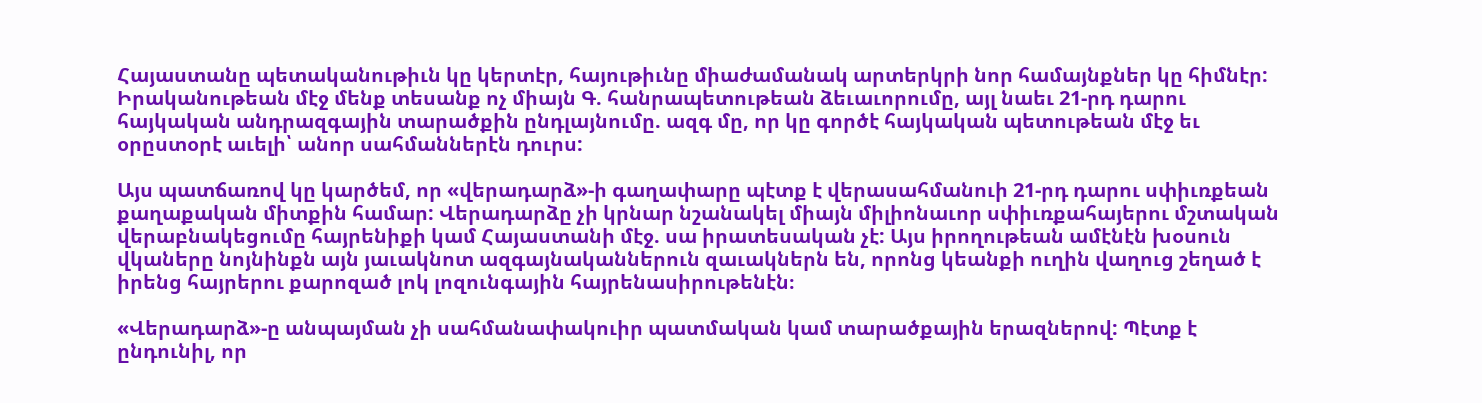Հայաստանը պետականութիւն կը կերտէր, հայութիւնը միաժամանակ արտերկրի նոր համայնքներ կը հիմնէր: Իրականութեան մէջ մենք տեսանք ոչ միայն Գ. հանրապետութեան ձեւաւորումը, այլ նաեւ 21-րդ դարու հայկական անդրազգային տարածքին ընդլայնումը. ազգ մը, որ կը գործէ հայկական պետութեան մէջ եւ օրըստօրէ աւելի՝ անոր սահմաններէն դուրս:

Այս պատճառով կը կարծեմ, որ «վերադարձ»-ի գաղափարը պէտք է վերասահմանուի 21-րդ դարու սփիւռքեան քաղաքական միտքին համար: Վերադարձը չի կրնար նշանակել միայն միլիոնաւոր սփիւռքահայերու մշտական վերաբնակեցումը հայրենիքի կամ Հայաստանի մէջ. սա իրատեսական չէ: Այս իրողութեան ամէնէն խօսուն վկաները նոյնինքն այն յաւակնոտ ազգայնականներուն զաւակներն են, որոնց կեանքի ուղին վաղուց շեղած է իրենց հայրերու քարոզած լոկ լոզունգային հայրենասիրութենէն։

«Վերադարձ»-ը անպայման չի սահմանափակուիր պատմական կամ տարածքային երազներով: Պէտք է ընդունիլ, որ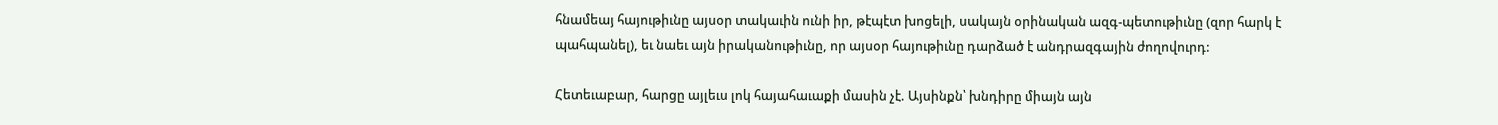հնամեայ հայութիւնը այսօր տակաւին ունի իր, թէպէտ խոցելի, սակայն օրինական ազգ-պետութիւնը (զոր հարկ է պահպանել), եւ նաեւ այն իրականութիւնը, որ այսօր հայութիւնը դարձած է անդրազգային ժողովուրդ:

Հետեւաբար, հարցը այլեւս լոկ հայահաւաքի մասին չէ. Այսինքն՝ խնդիրը միայն այն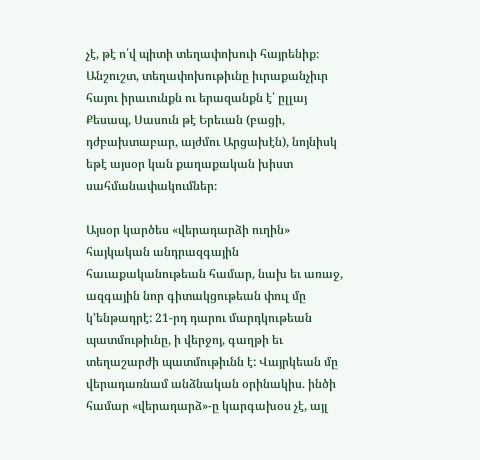չէ, թէ ո՛վ պիտի տեղափոխուի հայրենիք։ Անշուշտ, տեղափոխութիւնը իւրաքանչիւր հայու իրաւունքն ու երազանքն է՝ ըլլայ Քեսապ, Սասուն թէ Երեւան (բացի, դժբախտաբար, այժմու Արցախէն), նոյնիսկ եթէ այսօր կան քաղաքական խիստ սահմանափակումներ։

Այսօր կարծես «վերադարձի ուղին» հայկական անդրազգային հաւաքականութեան համար, նախ եւ առաջ, ազգային նոր գիտակցութեան փուլ մը կ’ենթադրէ: 21-րդ դարու մարդկութեան պատմութիւնը, ի վերջոյ, գաղթի եւ տեղաշարժի պատմութիւնն է: Վայրկեան մը վերադառնամ անձնական օրինակիս. ինծի համար «վերադարձ»-ը կարգախօս չէ, այլ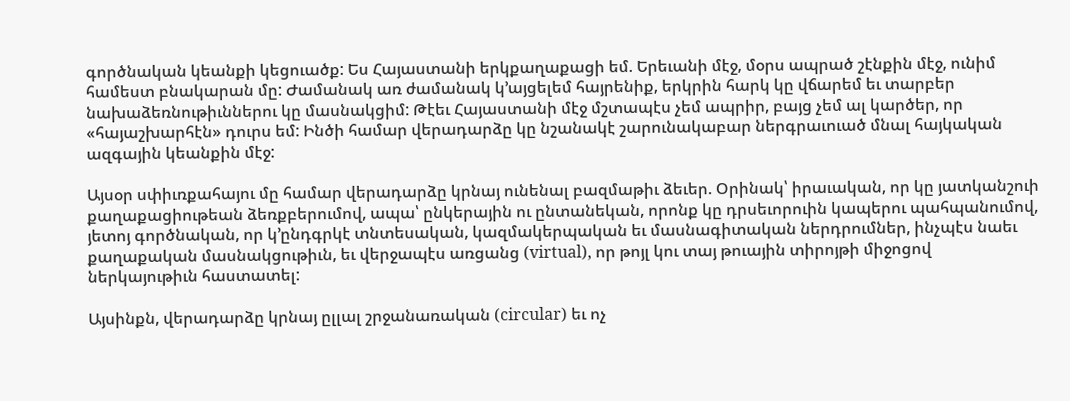գործնական կեանքի կեցուածք: Ես Հայաստանի երկքաղաքացի եմ. Երեւանի մէջ, մօրս ապրած շէնքին մէջ, ունիմ համեստ բնակարան մը: Ժամանակ առ ժամանակ կ’այցելեմ հայրենիք, երկրին հարկ կը վճարեմ եւ տարբեր նախաձեռնութիւններու կը մասնակցիմ: Թէեւ Հայաստանի մէջ մշտապէս չեմ ապրիր, բայց չեմ ալ կարծեր, որ «հայաշխարհէն» դուրս եմ: Ինծի համար վերադարձը կը նշանակէ շարունակաբար ներգրաւուած մնալ հայկական ազգային կեանքին մէջ:

Այսօր սփիւռքահայու մը համար վերադարձը կրնայ ունենալ բազմաթիւ ձեւեր. Օրինակ՝ իրաւական, որ կը յատկանշուի քաղաքացիութեան ձեռքբերումով, ապա՝ ընկերային ու ընտանեկան, որոնք կը դրսեւորուին կապերու պահպանումով, յետոյ գործնական, որ կ’ընդգրկէ տնտեսական, կազմակերպական եւ մասնագիտական ներդրումներ, ինչպէս նաեւ քաղաքական մասնակցութիւն, եւ վերջապէս առցանց (virtual), որ թոյլ կու տայ թուային տիրոյթի միջոցով ներկայութիւն հաստատել:

Այսինքն, վերադարձը կրնայ ըլլալ շրջանառական (circular) եւ ոչ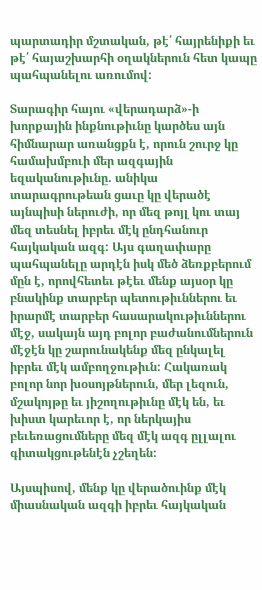պարտադիր մշտական, թէ՛ հայրենիքի եւ թէ՛ հայաշխարհի օղակներուն հետ կապը պահպանելու առումով:

Տարագիր հայու «վերադարձ»-ի խորքային ինքնութիւնը կարծես այն հիմնարար առանցքն է, որուն շուրջ կը համախմբուի մեր ազգային եզականութիւնը. անիկա տարագրութեան ցաւը կը վերածէ այնպիսի ներուժի, որ մեզ թոյլ կու տայ մեզ տեսնել իբրեւ մէկ ընդհանուր հայկական ազգ: Այս գաղափարը պահպանելը արդէն իսկ մեծ ձեռքբերում մըն է, որովհետեւ թէեւ մենք այսօր կը բնակինք տարբեր պետութիւններու եւ իրարմէ տարբեր հասարակութիւններու մէջ, սակայն այդ բոլոր բաժանումներուն մէջէն կը շարունակենք մեզ ընկալել իբրեւ մէկ ամբողջութիւն: Հակառակ բոլոր նոր խօսոյթներուն, մեր լեզուն, մշակոյթը եւ յիշողութիւնը մէկ են, եւ խիստ կարեւոր է, որ ներկայիս բեւեռացումները մեզ մէկ ազգ ըլլալու գիտակցութենէն չշեղեն:

Այսպիսով, մենք կը վերածուինք մէկ միասնական ազգի իբրեւ հայկական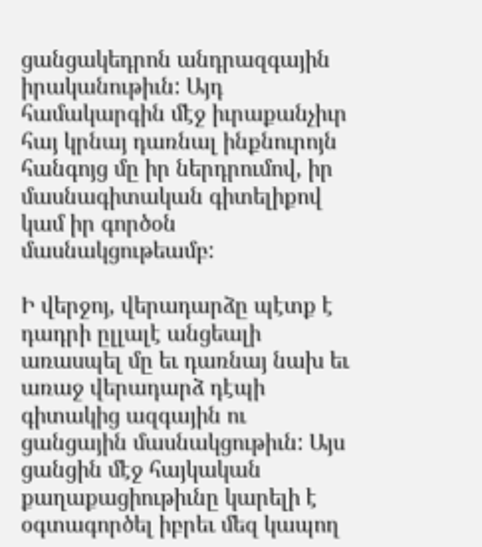ցանցակեդրոն անդրազգային իրականութիւն: Այդ համակարգին մէջ իւրաքանչիւր հայ կրնայ դառնալ ինքնուրոյն հանգոյց մը իր ներդրումով, իր մասնագիտական գիտելիքով կամ իր գործօն մասնակցութեամբ:

Ի վերջոյ, վերադարձը պէտք է դադրի ըլլալէ անցեալի առասպել մը եւ դառնայ նախ եւ առաջ վերադարձ դէպի գիտակից ազգային ու ցանցային մասնակցութիւն: Այս ցանցին մէջ հայկական քաղաքացիութիւնը կարելի է օգտագործել իբրեւ մեզ կապող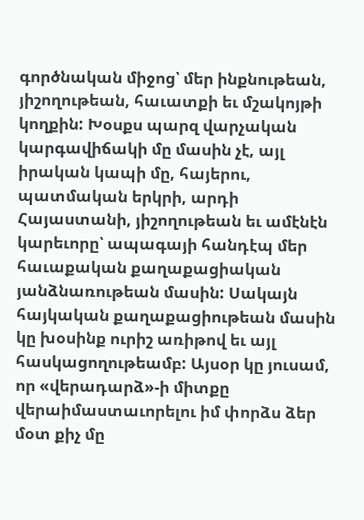գործնական միջոց՝ մեր ինքնութեան, յիշողութեան, հաւատքի եւ մշակոյթի կողքին: Խօսքս պարզ վարչական կարգավիճակի մը մասին չէ, այլ իրական կապի մը, հայերու, պատմական երկրի, արդի Հայաստանի, յիշողութեան եւ ամէնէն կարեւորը՝ ապագայի հանդէպ մեր հաւաքական քաղաքացիական յանձնառութեան մասին: Սակայն հայկական քաղաքացիութեան մասին կը խօսինք ուրիշ առիթով եւ այլ հասկացողութեամբ: Այսօր կը յուսամ, որ «վերադարձ»-ի միտքը վերաիմաստաւորելու իմ փորձս ձեր մօտ քիչ մը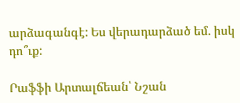արձագանգէ: Ես վերադարձած եմ. իսկ դո՞ւք:

Րաֆֆի Արտալճեան՝ Նշան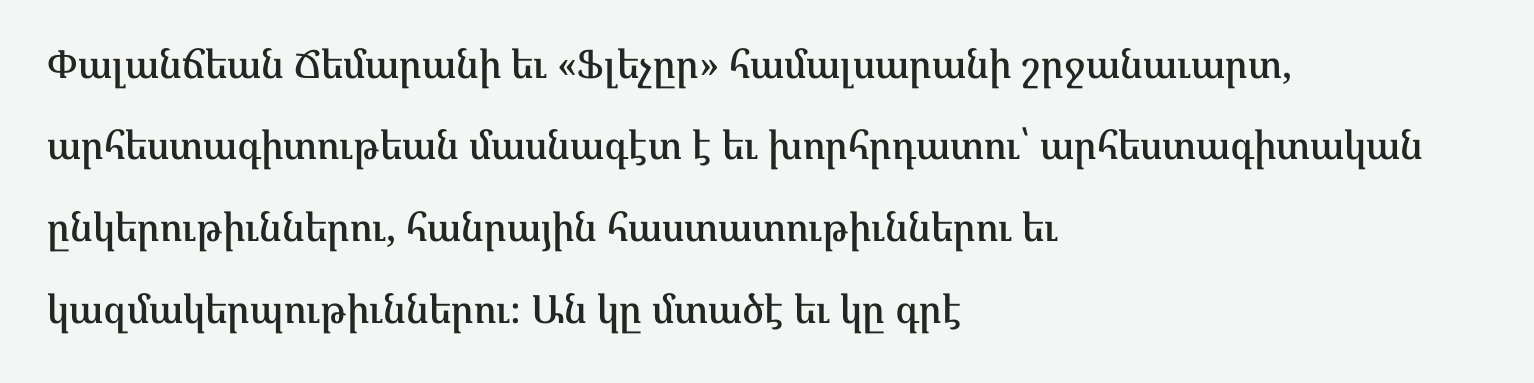Փալանճեան Ճեմարանի եւ «Ֆլեչըր» համալսարանի շրջանաւարտ, արհեստագիտութեան մասնագէտ է եւ խորհրդատու՝ արհեստագիտական ընկերութիւններու, հանրային հաստատութիւններու եւ կազմակերպութիւններու։ Ան կը մտածէ եւ կը գրէ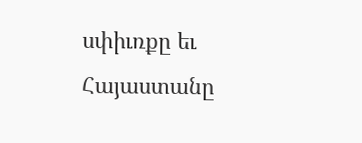սփիւռքը եւ Հայաստանը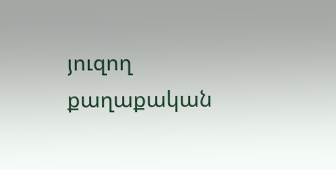յուզող քաղաքական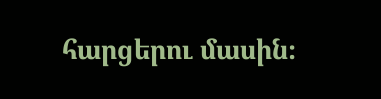հարցերու մասին։